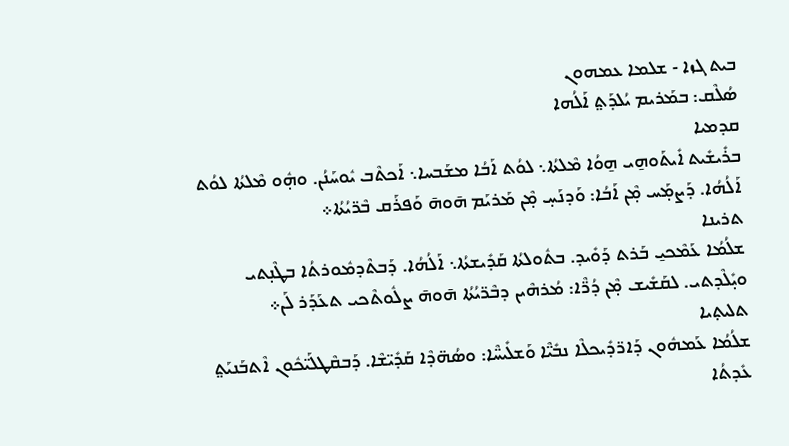ܒܝܬ ܓܙܐ - ܫܠܡܐ ܥܡܗܘܢ
ܣܳܠܶܩ: ܒܡܰܪܝܡ ܝܳܠܕܰܬ݀ ܐܰ‍ܠܳܗܐ
ܩܕܡܝܐ
ܒܪܺܝܫܺܝܬ ܐܺܝܬܰܘܗ̱ܝ ܗ̱ܘܳܐ ܡܶܠܬܳܐ܆ ܠܘܳܬ ܐܰܒܳܐ ܡܫܰܒܚܐ܆ ܐܰܟܬܶܒ ܝܽܘܚܰܢܳܢ. ܘܗ̣ܽܘ ܡܶܠܬܳܐ ܠܘܳܬ ܐܰ‌ܠܳܗܳܐ. ܕܰܨܡ̣ܰܚ ܡ̣ܶܢ ܐܰܒܳܐ: ܘܰܕܢܰܚ̣ ܡ̣ܶܢ ܡܰܪܝܰܡ ܗ̄ܘܗ̄ ܘܰܦܪܰܩ ܒܶܪ̈ܝܳܬܳܐ܀
ܬܪܝܢܐ
ܫܠܳܡܳܐ ܥܰܡܶܟܝ̱ ܒܰܪܬ ܕܰܘܺܝܕ. ܒܬܽܘܠܬܳܐ ܩܰܕܺܝܫܬܳܐ܆ ܐܰ‌ܠܳܗܳܐ. ܕܰܒܬܶܕܡܽܘܪܬܳܐ ܒܛܶܢ̣ܬܝ ܘܝ̣ܺܠܶܕܬܝ. ܠܩܰܫܺܝܫ ܡ̣ܶܢ ܕܳܪ̈ܶܐ: ܡܳܪܗܶܝܢ ܕܒܶܪ̈ܝܳܬܳܐ ܗ̄ܘܗ̄ ܨܠܽܘܬܶܟܝ ܬܥܰܕܰܪ ܠܰܢ܀
ܬܠܝܬ̣ܝܐ
ܫܠܳܡܳܐ ܥܰܡܗܽܘܢ ܕܰܐܪ̈ܕܺܝܟܠܶܐ ܢܒܺܝ̈ܶܐ ܘܰܫܠܺܝܚ̈ܶܐ: ܘܣܳܗ̈ܕܶܐ ܩܰܕܺܝ̈ܫܶܐ. ܕܰܒܩܶܛܠܰܝ̈ܟܽܘܢ ܐܶܬܒܰܢܝܰܬ݀ ܥܺܕܬܳܐ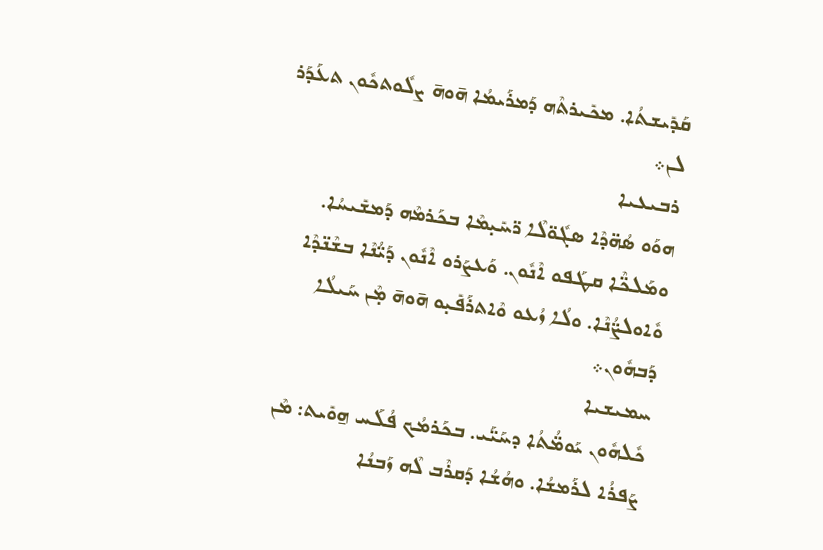ܩܰܕܺܝܫܬܳܐ. ܡܟܺܝܪܬܶܗ ܕܰܡܪܰܝܡܳܐ ܗ̄ܘܗ̄ ܨܠܽܘܬܟܽܘܢ ܬܥܰܕܰܪ ܠܢ܀
ܪܒܝܥܝܐ
ܗܘܰܘ ܣܳܗ̈ܕܶܐ ܣܓܽܘ̈ܠܶܐ ܪ̈ܚܺܝ̣ܡܶܐ ܒܟܰܪܡܶܗ ܕܰܡܫܺܝܚܳܐ. ܘܡܰܠܟ̈ܶܐ ܩܛܰܦܘ ܐܶܢܽܘܢ. ܘܰܥܨܰܪܘ ܐܶܢܽܘܢ ܕܰܝ̈ܳܢܶܐ ܒܫܶܢ̈ܕܶܐ ܘܽܐܘܠܨ̈ܳܢܶܐ. ܘܠܳܐ ܙܳܥܘ ܘܶܐܬܪܰܦܺܝ̣ܘ ܗ̄ܘܗ̄ ܡ̣ܶܢ ܚܰܝܠܳܐ ܕܰܒܗܽܘܢ܀
ܚܡܝܫܝܐ
ܟܽܠܗܽܘܢ ܝܰܘܡ̈ܳܬܳܐ ܕܚܰܝ̈ܰܝ. ܒܟܰܪܡܳܟ ܦܳܠܰܚ ܗ̱ܘܺܝܬ: ܡܶܢ ܨܰܦܪܳܐ ܠܪܰܡܫܳܐ. ܘܗܳܫܳܐ ܕܰܩܪܶܒ ܠܶܗ ܙܰܒܢܳܐ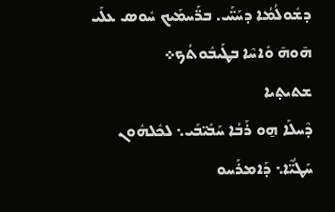ܕܫܽܘܠܳܡܳܐ ܕܚܰܝ̈ܰܝ. ܒܪ̈ܰܚܡܰܝܟ ܚܽܘܣ ܥܠܰܝ ܗ̄ܘܗ̄ ܘܺܐܚܶܐ ܒܛܰܝܒܽܘܬܳܟ܀
ܫܬܝܬ̣ܝܐ
ܕܶܚܠܰܐ ܗ̱ܘ ܪܰܒܳܐ ܚܰܒܺܝ̈ܒܰܝ܆ ܠܟܽܠܗܽܘܢ ܚܰܛܳܝ̈ܶܐ܆ ܕܰܐܡܪܰܚܘ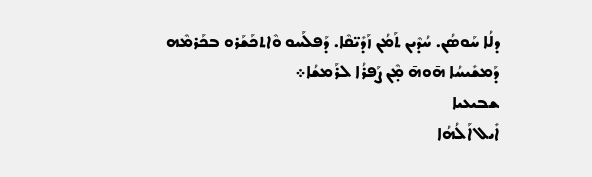ܕܠܳܐ ܚܰܘܣܳܢ. ܚܳܕܶܝܢ ܬܰܡܳܢ ܙܰܕܺܝ̈ܩܶܐ. ܕܰܦܠܰܚܘ ܘܶܐܬܟܰܫܰܪܘ ܒܟܰܪܡܶܗ ܕܰܡܫܺܝܚܳܐ ܗ̄ܘܗ̄ ܡ̣ܶܢ ܨܰܦܪܳܐ ܠܪܰܡܫܳܐ܀
ܫܒܝܥܝܐ
ܐܺܝܠ ‌ܐܰ‌ܠܳܗܳܐ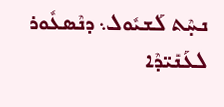ܢܚ̣ܶܬ ܠܰܫܝܽܘܠ܆ ܕܢܶܣܥܽܘܪ ܠܥܰܢܺܝ̈ܕܶܐ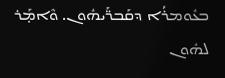ܒܥܽܘܡܪܳܐ ܕܩܰܒܪ̈ܰܝܗܽܘܢ. ܘܶܐܡ̣ܰܪ ܠܗܽܘܢ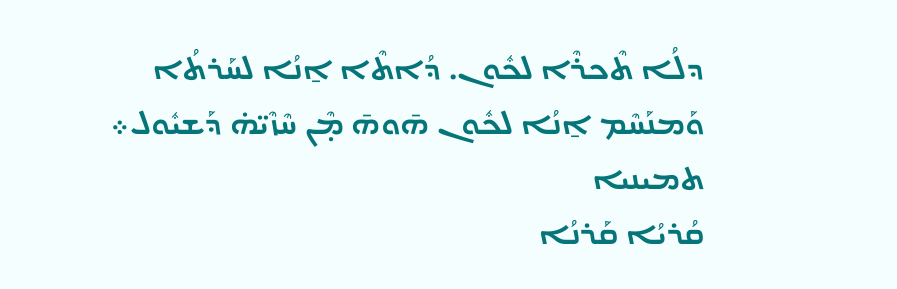ܕܠܳܐ ܬܶܟܪܶܐ ܠܟܽܘܢ. ܕܳܐܬܶܐ ܐ̱ܢܳܐ ܠܚܰܪܬܳܐ ܘܰܡܢܰܚܶܡ ܐ̱ܢܳܐ ܠܟܽܘܢ ܗ̄ܘܗ̄ ܡ̣ܶܢ ܚܶܙܶܝ̈ܗ̇ ܕܰܫܝܽܘܠ܀
ܬܡܝܢܝܐ
ܩܳܪܝܳܐ ܩܰܪܢܳܐ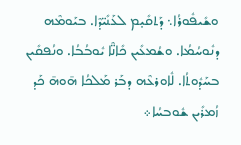ܘܫܺܝܦܽܘܪܳܐ܆ ܕܰܬܩܺܝ̣ܡ ܠܥܰܢܺܝ̈ܕܶܐ. ܒܝܰܘܡܶܗ ܕܢܽܘܚܳܡܳܐ. ܘܫܳܡܥܺܝܢ ܟܺܐܢ̈ܶܐ ܝܽܘܒܳܒܳܐ. ܘܢܳܦܩܺܝܢ ܒܚܰܕܽܘܬܳܐ. ܠܽܐܘܪܥܶܗ ܕܒܰܪ ܡܰܠܟܳܐ ܗ̄ܘܗ̄ ܟܰܕ ܙܳܡܪܺܝܢ ܫܽܘܒܚܳܐ܀